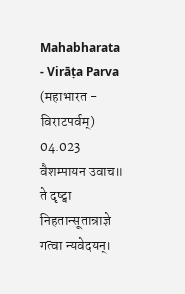Mahabharata - Virāṭa Parva (महाभारत - विराटपर्वम्)
04.023
वैशम्पायन उवाच॥
ते दृष्ट्वा निहतान्सूतान्राज्ञे गत्वा न्यवेदयन्।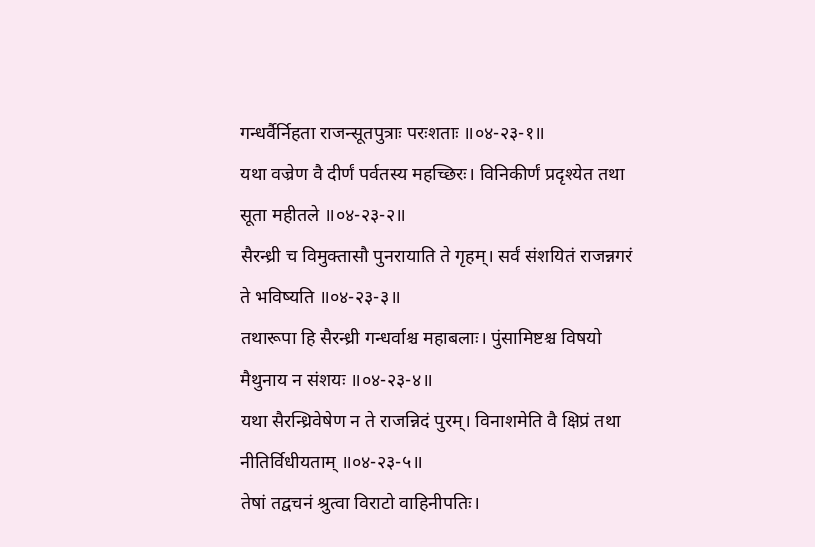गन्धर्वैर्निहता राजन्सूतपुत्राः परःशताः ॥०४-२३-१॥
यथा वज्रेण वै दीर्णं पर्वतस्य महच्छिरः। विनिकीर्णं प्रदृश्येत तथा सूता महीतले ॥०४-२३-२॥
सैरन्ध्री च विमुक्तासौ पुनरायाति ते गृहम्। सर्वं संशयितं राजन्नगरं ते भविष्यति ॥०४-२३-३॥
तथारूपा हि सैरन्ध्री गन्धर्वाश्च महाबलाः। पुंसामिष्टश्च विषयो मैथुनाय न संशयः ॥०४-२३-४॥
यथा सैरन्ध्रिवेषेण न ते राजन्निदं पुरम्। विनाशमेति वै क्षिप्रं तथा नीतिर्विधीयताम् ॥०४-२३-५॥
तेषां तद्वचनं श्रुत्वा विराटो वाहिनीपतिः।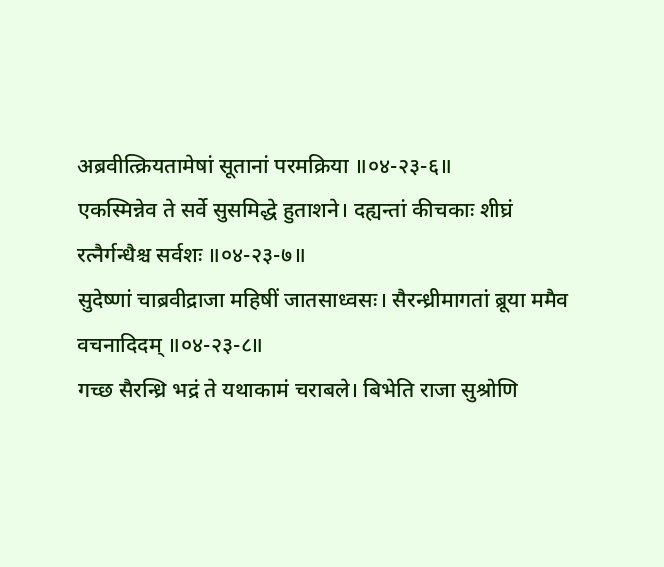अब्रवीत्क्रियतामेषां सूतानां परमक्रिया ॥०४-२३-६॥
एकस्मिन्नेव ते सर्वे सुसमिद्धे हुताशने। दह्यन्तां कीचकाः शीघ्रं रत्नैर्गन्धैश्च सर्वशः ॥०४-२३-७॥
सुदेष्णां चाब्रवीद्राजा महिषीं जातसाध्वसः। सैरन्ध्रीमागतां ब्रूया ममैव वचनादिदम् ॥०४-२३-८॥
गच्छ सैरन्ध्रि भद्रं ते यथाकामं चराबले। बिभेति राजा सुश्रोणि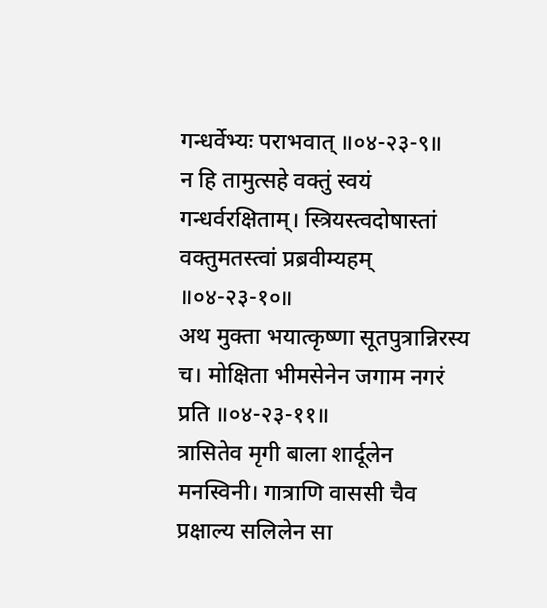गन्धर्वेभ्यः पराभवात् ॥०४-२३-९॥
न हि तामुत्सहे वक्तुं स्वयं गन्धर्वरक्षिताम्। स्त्रियस्त्वदोषास्तां वक्तुमतस्त्वां प्रब्रवीम्यहम् ॥०४-२३-१०॥
अथ मुक्ता भयात्कृष्णा सूतपुत्रान्निरस्य च। मोक्षिता भीमसेनेन जगाम नगरं प्रति ॥०४-२३-११॥
त्रासितेव मृगी बाला शार्दूलेन मनस्विनी। गात्राणि वाससी चैव प्रक्षाल्य सलिलेन सा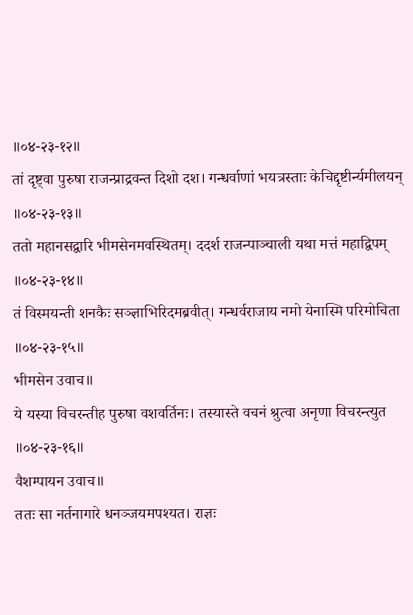॥०४-२३-१२॥
तां दृष्ट्वा पुरुषा राजन्प्राद्रवन्त दिशो दश। गन्धर्वाणां भयत्रस्ताः केचिद्दृष्टीर्न्यमीलयन् ॥०४-२३-१३॥
ततो महानसद्वारि भीमसेनमवस्थितम्। ददर्श राजन्पाञ्चाली यथा मत्तं महाद्विपम् ॥०४-२३-१४॥
तं विस्मयन्ती शनकैः सञ्ज्ञाभिरिदमब्रवीत्। गन्धर्वराजाय नमो येनास्मि परिमोचिता ॥०४-२३-१५॥
भीमसेन उवाच॥
ये यस्या विचरन्तीह पुरुषा वशवर्तिनः। तस्यास्ते वचनं श्रुत्वा अनृणा विचरन्त्युत ॥०४-२३-१६॥
वैशम्पायन उवाच॥
ततः सा नर्तनागारे धनञ्जयमपश्यत। राज्ञः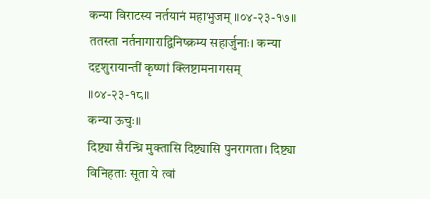कन्या विराटस्य नर्तयानं महाभुजम् ॥०४-२३-१७॥
ततस्ता नर्तनागाराद्विनिष्क्रम्य सहार्जुनाः। कन्या ददृशुरायान्तीं कृष्णां क्लिष्टामनागसम् ॥०४-२३-१८॥
कन्या ऊचुः॥
दिष्ट्या सैरन्ध्रि मुक्तासि दिष्ट्यासि पुनरागता। दिष्ट्या विनिहताः सूता ये त्वां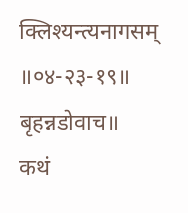क्लिश्यन्त्यनागसम् ॥०४-२३-१९॥
बृहन्नडोवाच॥
कथं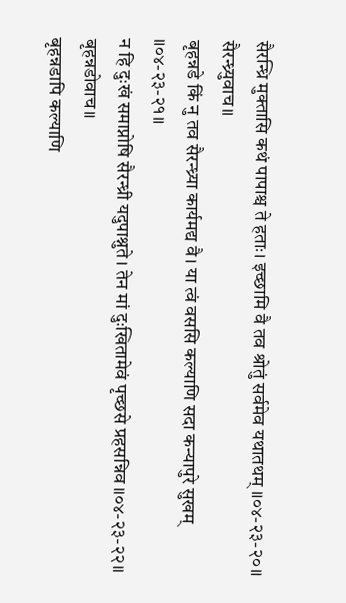सैरन्ध्रि मुक्तासि कथं पापाश्च ते हताः। इच्छामि वै तव श्रोतुं सर्वमेव यथातथम् ॥०४-२३-२०॥
सैरन्ध्र्युवाच॥
बृहन्नडे किं नु तव सैरन्ध्र्या कार्यमद्य वै। या त्वं वससि कल्याणि सदा कन्यापुरे सुखम् ॥०४-२३-२१॥
न हि दुःखं समाप्नोषि सैरन्ध्री यदुपाश्नुते। तेन मां दुःखितामेवं पृच्छसे प्रहसन्निव ॥०४-२३-२२॥
बृहन्नडोवाच॥
बृहन्नडापि कल्याणि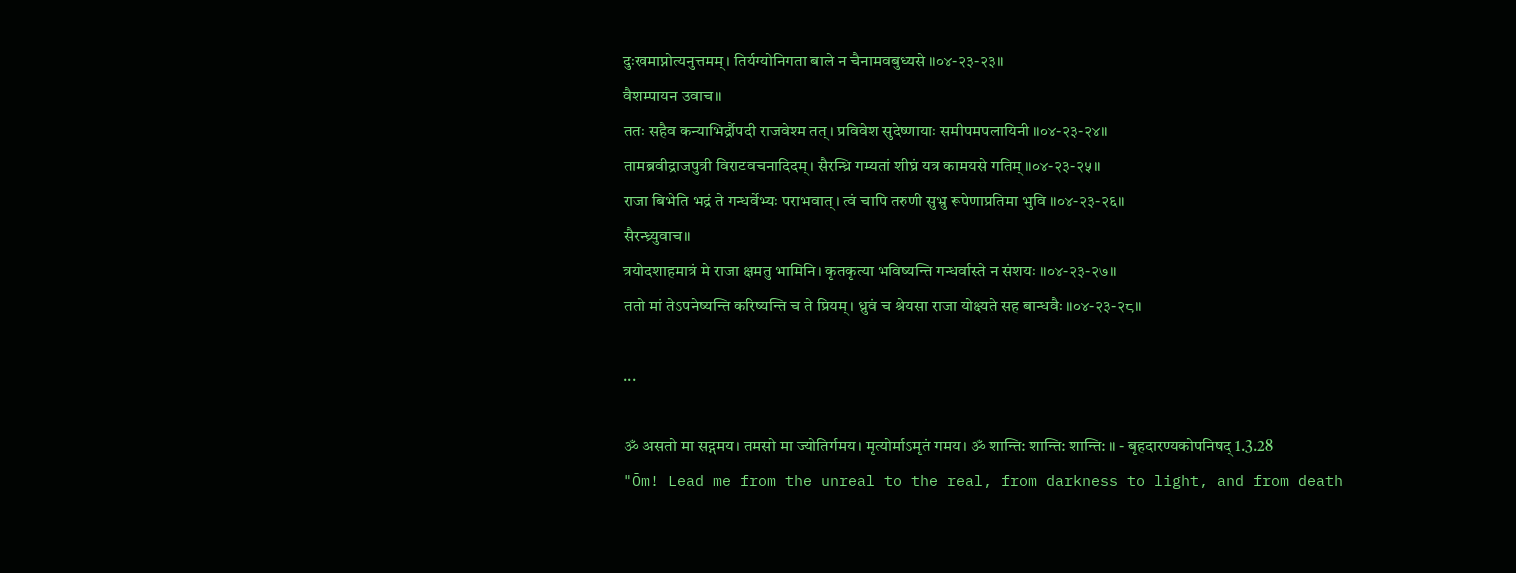दुःखमाप्नोत्यनुत्तमम्। तिर्यग्योनिगता बाले न चैनामवबुध्यसे ॥०४-२३-२३॥
वैशम्पायन उवाच॥
ततः सहैव कन्याभिर्द्रौपदी राजवेश्म तत्। प्रविवेश सुदेष्णायाः समीपमपलायिनी ॥०४-२३-२४॥
तामब्रवीद्राजपुत्री विराटवचनादिदम्। सैरन्ध्रि गम्यतां शीघ्रं यत्र कामयसे गतिम् ॥०४-२३-२५॥
राजा बिभेति भद्रं ते गन्धर्वेभ्यः पराभवात्। त्वं चापि तरुणी सुभ्रु रूपेणाप्रतिमा भुवि ॥०४-२३-२६॥
सैरन्ध्र्युवाच॥
त्रयोदशाहमात्रं मे राजा क्षमतु भामिनि। कृतकृत्या भविष्यन्ति गन्धर्वास्ते न संशयः ॥०४-२३-२७॥
ततो मां तेऽपनेष्यन्ति करिष्यन्ति च ते प्रियम्। ध्रुवं च श्रेयसा राजा योक्ष्यते सह बान्धवैः ॥०४-२३-२८॥

...

ॐ असतो मा सद्गमय। तमसो मा ज्योतिर्गमय। मृत्योर्माऽमृतं गमय। ॐ शान्ति: शान्ति: शान्ति: ॥ - बृहदारण्यकोपनिषद् 1.3.28
"Ōm! Lead me from the unreal to the real, from darkness to light, and from death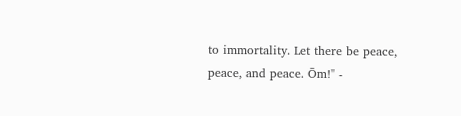to immortality. Let there be peace, peace, and peace. Ōm!" -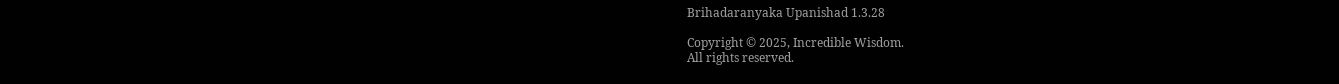Brihadaranyaka Upanishad 1.3.28

Copyright © 2025, Incredible Wisdom.
All rights reserved.